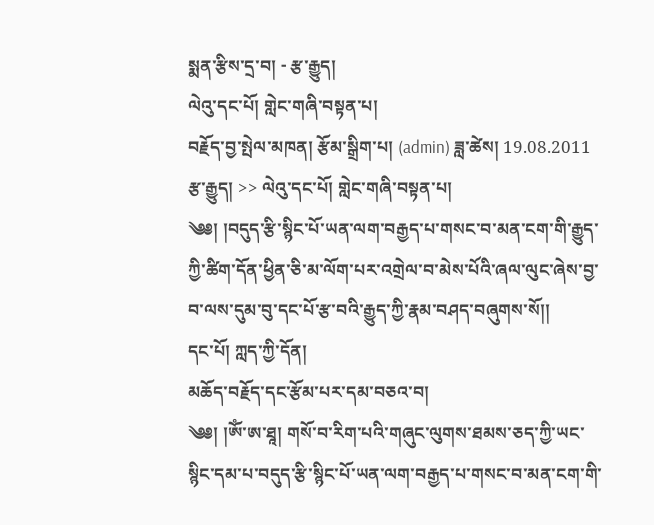སྨན་རྩིས་དྲ་བ། - རྩ་རྒྱུད།
ལེའུ་དང་པོ། གླེང་གཞི་བསྟན་པ།
བརྗོད་བྱ་སྤེལ་མཁན། རྩོམ་སྒྲིག་པ། (admin) ཟླ་ཚེས། 19.08.2011
རྩ་རྒྱུད། >> ལེའུ་དང་པོ། གླེང་གཞི་བསྟན་པ།
༄༅། །བདུད་རྩི་སྙིང་པོ་ཡན་ལག་བརྒྱད་པ་གསང་བ་མན་ངག་གི་རྒྱུད་ཀྱི་ཚིག་དོན་ཕྱིན་ཅི་མ་ལོག་པར་འགྲེལ་བ་མེས་པོའི་ཞལ་ལུང་ཞེས་བྱ་བ་ལས་དུམ་བུ་དང་པོ་རྩ་བའི་རྒྱུད་ཀྱི་རྣམ་བཤད་བཞུགས་སོ།།
དང་པོ། ཀླད་ཀྱི་དོན།
མཆོད་བརྗོད་དང་རྩོམ་པར་དམ་བཅའ་བ།
༄༅། །ཨོཾ་ཨ་ཐཱ། གསོ་བ་རིག་པའི་གཞུང་ལུགས་ཐམས་ཅད་ཀྱི་ཡང་སྙིང་དམ་པ་བདུད་རྩི་སྙིང་པོ་ཡན་ལག་བརྒྱད་པ་གསང་བ་མན་ངག་གི་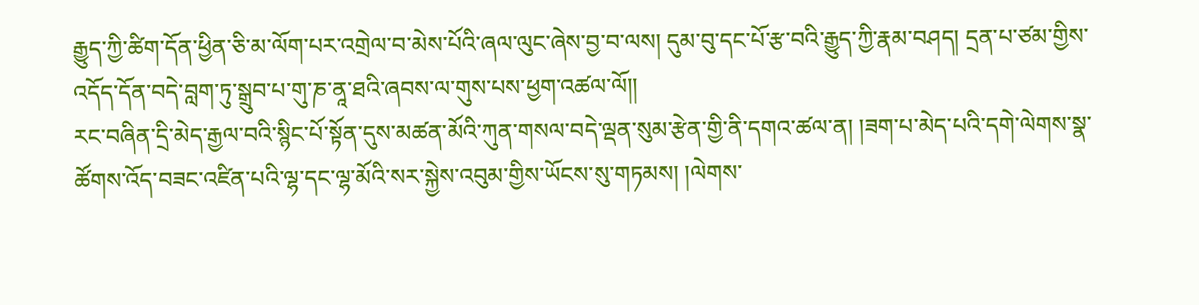རྒྱུད་ཀྱི་ཚིག་དོན་ཕྱིན་ཅི་མ་ལོག་པར་འགྲེལ་བ་མེས་པོའི་ཞལ་ལུང་ཞེས་བྱ་བ་ལས། དུམ་བུ་དང་པོ་རྩ་བའི་རྒྱུད་ཀྱི་རྣམ་བཤད། དྲན་པ་ཙམ་གྱིས་འདོད་དོན་བདེ་བླག་ཏུ་སྒྲུབ་པ་གུ་ཎ་ནཱ་ཐའི་ཞབས་ལ་གུས་པས་ཕྱག་འཚལ་ལོ།།
རང་བཞིན་དྲི་མེད་རྒྱལ་བའི་སྙིང་པོ་སྟོན་དུས་མཚན་མོའི་ཀུན་གསལ་བདེ་ལྡན་སུམ་རྩེན་གྱི་ནི་དགའ་ཚལ་ན། །ཟག་པ་མེད་པའི་དགེ་ལེགས་སྣ་ཚོགས་འོད་བཟང་འཛིན་པའི་ལྷ་དང་ལྷ་མོའི་སར་སྐྱེས་འབུམ་གྱིས་ཡོངས་སུ་གཏམས། །ལེགས་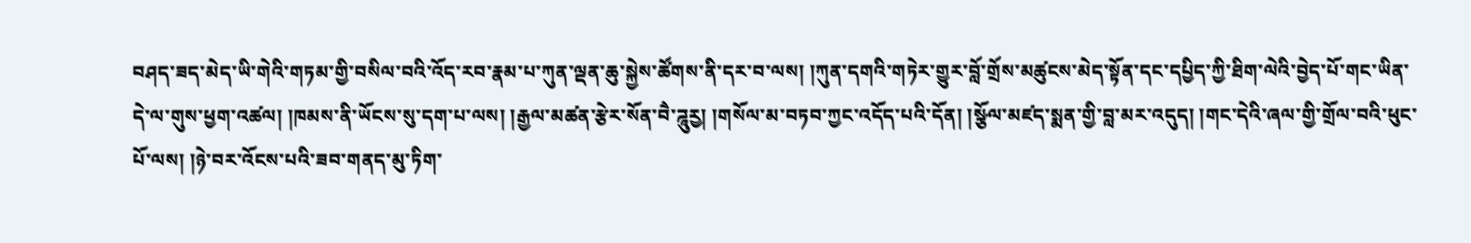བཤད་ཟད་མེད་ཡི་གེའི་གཏམ་གྱི་བསིལ་བའི་འོད་རབ་རྣམ་པ་ཀུན་ལྡན་ཆུ་སྐྱེས་ཚོགས་ནི་དར་བ་ལས། །ཀུན་དགའི་གཏེར་གྱུར་བློ་གྲོས་མཚུངས་མེད་སྟོན་དང་དཔྱིད་ཀྱི་ཐིག་ལེའི་བྱེད་པོ་གང་ཡིན་དེ་ལ་གུས་ཕྱག་འཚལ། །ཁམས་ནི་ཡོངས་སུ་དག་པ་ལས། །རྒྱལ་མཚན་རྩེར་སོན་བཻ་ཌཱུརྱ། །གསོལ་མ་བཏབ་ཀྱང་འདོད་པའི་དོན། །སྩོལ་མཛད་སྨན་གྱི་བླ་མར་འདུད། །གང་དེའི་ཞལ་གྱི་གྲོལ་བའི་ཕུང་པོ་ལས། །ཉེ་བར་འོངས་པའི་ཟབ་གནད་མུ་ཏིག་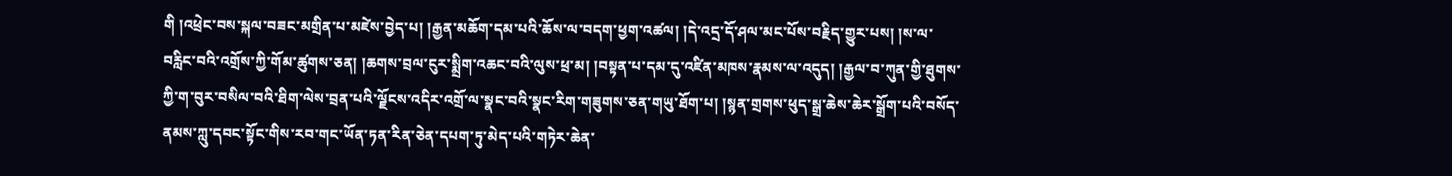གི །འཕྲེང་བས་སྐལ་བཟང་མགྲིན་པ་མཛེས་བྱེད་པ། །རྒྱན་མཆོག་དམ་པའི་ཆོས་ལ་བདག་ཕྱག་འཚལ། །དེ་འདྲ་དོ་ཤལ་མང་པོས་བརྗིད་གྱུར་པས། །ས་ལ་བརླིང་བའི་འགྲོས་ཀྱི་གོམ་ཚུགས་ཅན། །ཆགས་བྲལ་ངུར་སྨྲིག་འཆང་བའི་ལུས་ཕྲ་མ། །བསྟན་པ་དམ་དུ་འཛིན་མཁས་རྣམས་ལ་འདུད། །རྒྱལ་བ་ཀུན་གྱི་ཐུགས་ཀྱི་ག་བུར་བསིལ་བའི་ཐིག་ལེས་བྲན་པའི་ལྗོངས་འདིར་འགྲོ་ལ་སྣང་བའི་སྣང་རིག་གཟུགས་ཅན་གཡུ་ཐོག་པ། །སྙན་གྲགས་ཕུད་སྒྲ་ཆེས་ཆེར་སྒྲོག་པའི་བསོད་ནམས་ཀླུ་དབང་སྟོང་གིས་རབ་གང་ཡོན་ཏན་རིན་ཅེན་དཔག་ཏུ་མེད་པའི་གཏེར་ཆེན་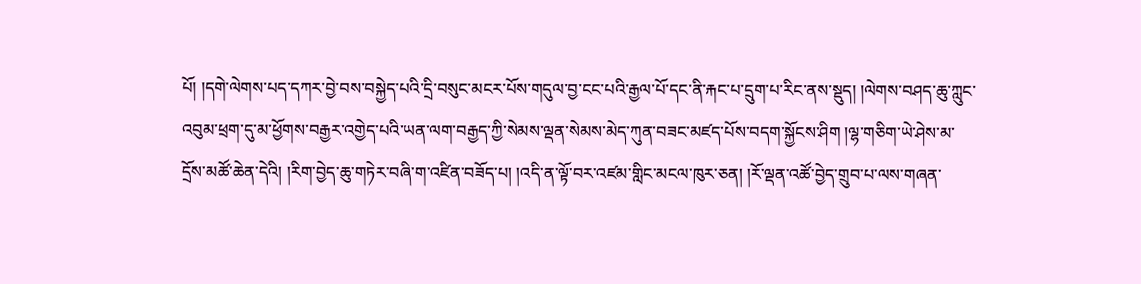པོ། །དགེ་ལེགས་པད་དཀར་བྱེ་བས་བསྐྱེད་པའི་དྲི་བསུང་མངར་པོས་གདུལ་བྱ་ངང་པའི་རྒྱལ་པོ་དང་ནི་རྐང་པ་དྲུག་པ་རིང་ནས་སྡུད། །ལེགས་བཤད་ཆུ་ཀླུང་འབུམ་ཕྲག་དུ་མ་ཕྱོགས་བརྒྱར་འགྱེད་པའི་ཡན་ལག་བརྒྱད་ཀྱི་སེམས་ལྡན་སེམས་མེད་ཀུན་བཟང་མཛད་པོས་བདག་སྐྱོངས་ཤིག །ལྷ་གཅིག་ཡེ་ཤེས་མ་དྲོས་མཚོ་ཆེན་དེའི། །རིག་བྱེད་ཆུ་གཏེར་བཞི་ག་འཛིན་བཟོད་པ། །འདི་ན་ལྟོ་བར་འཛམ་གླིང་མངལ་ཁུར་ཅན། །རོ་ལྡན་འཚོ་བྱེད་གྲུབ་པ་ལས་གཞན་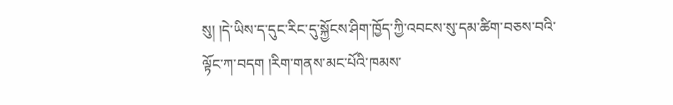སུ། །དེ་ཡིས་ད་དུང་རིང་དུ་སྐྱོངས་ཤིག་ཁྱོད་ཀྱི་འབངས་སུ་དམ་ཚིག་བཅས་བའི་ལྟོང་ཀ་བདག །རིག་གནས་མང་པོའི་ཁམས་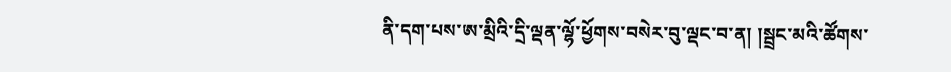ནི་དག་པས་ཨ་མྲིའི་དྲི་ལྡན་ལྷོ་ཕྱོགས་བསེར་བུ་ལྡང་བ་ན། །སྦྲང་མའི་ཚོགས་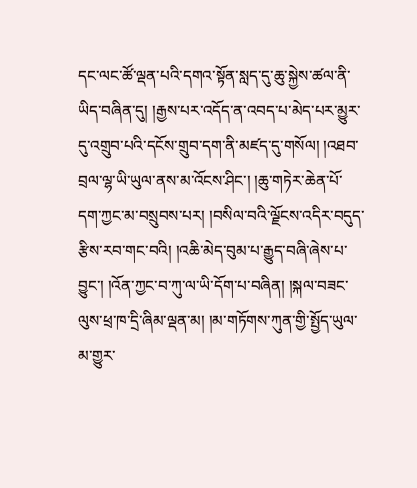དང་ལང་ཚོ་ལྡན་པའི་དགའ་སྟོན་སླད་དུ་ཆུ་སྐྱེས་ཚལ་ནི་ཡིད་བཞིན་དུ། །རྒྱས་པར་འདོད་ན་འབད་པ་མེད་པར་མྱུར་དུ་འགྲུབ་པའི་དངོས་གྲུབ་དག་ནི་མཛད་དུ་གསོལ། །འཐབ་བྲལ་ལྷ་ཡི་ཡུལ་ནས་མ་འོངས་ཤིང་། །ཆུ་གཏེར་ཆེན་པོ་དག་ཀྱང་མ་བསྲུབས་པར། །བསིལ་བའི་ལྗོངས་འདིར་བདུད་རྩིས་རབ་གང་བའི། །འཆི་མེད་བུམ་པ་རྒྱུད་བཞི་ཞེས་པ་བྱུང་། །འོན་ཀྱང་བ་ཀུ་ལ་ཡི་དོག་པ་བཞིན། །སྐལ་བཟང་ལུས་ཕྲ་ཁ་དྲི་ཞིམ་ལྡན་མ། །མ་གཏོགས་ཀུན་གྱི་སྤྱོད་ཡུལ་མ་གྱུར་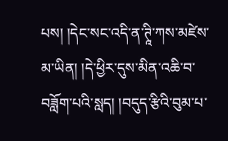པས། །དེང་སང་འདི་ན་ཊཱི་ཀས་མཛེས་མ་ཡིན། །དེ་ཕྱིར་དུས་མིན་འཆི་བ་བཟློག་པའི་སླད། །བདུད་རྩིའི་བུམ་པ་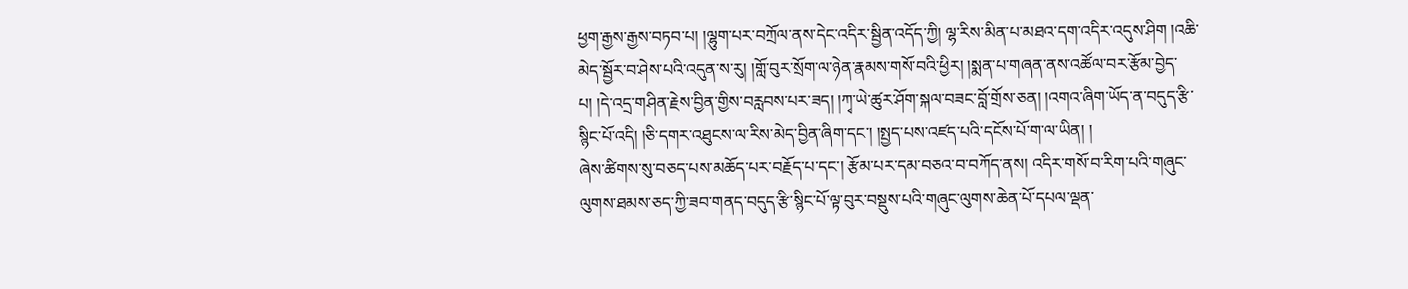ཕྱག་རྒྱས་རྒྱས་བཏབ་པ། །ལྷུག་པར་བཀྲོལ་ནས་དེང་འདིར་སྦྱིན་འདོད་ཀྱི། ལྷ་རིས་མིན་པ་མཐའ་དག་འདིར་འདུས་ཤིག །འཆི་མེད་སྦྱོར་བ་ཤེས་པའི་འདུན་ས་རུ། །གློ་བུར་སྲོག་ལ་ཉེན་རྣམས་གསོ་བའི་ཕྱིར། །སྨན་པ་གཞན་ནས་འཚོལ་བར་རྩོམ་བྱེད་པ། །དེ་འདྲ་གཤིན་རྗེས་བྱིན་གྱིས་བརླབས་པར་ཟད། །ཀྭ་ཡེ་ཚུར་ཤོག་སྐལ་བཟང་བློ་གྲོས་ཅན། །འགའ་ཞིག་ཡོད་ན་བདུད་རྩི་སྙིང་པོ་འདི། །ཅི་དགར་འཐུངས་ལ་རིས་མེད་བྱིན་ཞིག་དང་། །སྤྱད་པས་འཛད་པའི་དངོས་པོ་ག་ལ་ཡིན། །
ཞེས་ཚིགས་སུ་བཅད་པས་མཆོད་པར་བརྗོད་པ་དང་། རྩོམ་པར་དམ་བཅའ་བ་བཀོད་ནས། འདིར་གསོ་བ་རིག་པའི་གཞུང་ལུགས་ཐམས་ཅད་ཀྱི་ཟབ་གནད་བདུད་རྩི་སྙིང་པོ་ལྟ་བུར་བསྡུས་པའི་གཞུང་ལུགས་ཆེན་པོ་དཔལ་ལྡན་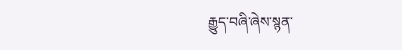རྒྱུད་བཞི་ཞེས་སྙན་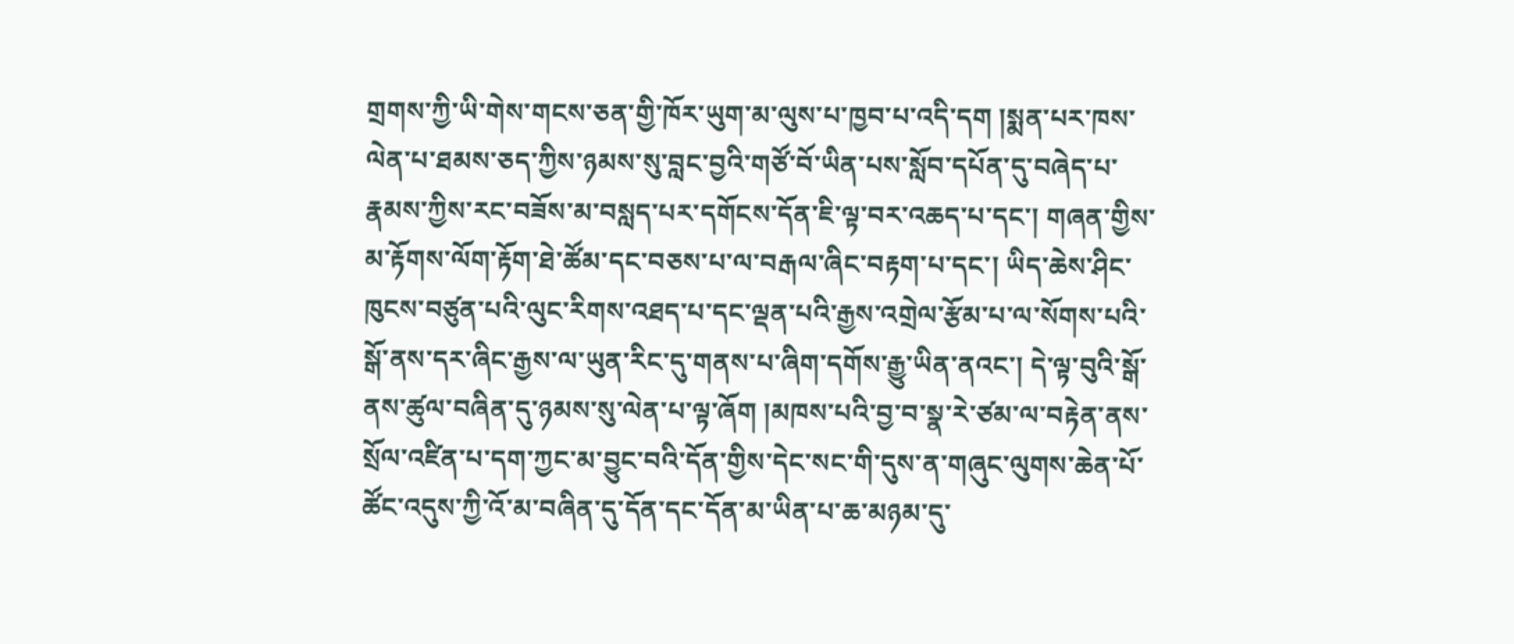གྲགས་ཀྱི་ཡི་གེས་གངས་ཅན་གྱི་ཁོར་ཡུག་མ་ལུས་པ་ཁྱབ་པ་འདི་དག །སྨན་པར་ཁས་ལེན་པ་ཐམས་ཅད་ཀྱིས་ཉམས་སུ་བླང་བྱའི་གཙོ་བོ་ཡིན་པས་སློབ་དཔོན་དུ་བཞེད་པ་རྣམས་ཀྱིས་རང་བཟོས་མ་བསླད་པར་དགོངས་དོན་ཇི་ལྟ་བར་འཆད་པ་དང་། གཞན་གྱིས་མ་རྟོགས་ལོག་རྟོག་ཐེ་ཚོམ་དང་བཅས་པ་ལ་བརྒལ་ཞིང་བརྟག་པ་དང་། ཡིད་ཆེས་ཤིང་ཁུངས་བཙུན་པའི་ལུང་རིགས་འཐད་པ་དང་ལྡན་པའི་རྒྱས་འགྲེལ་རྩོམ་པ་ལ་སོགས་པའི་སྒོ་ནས་དར་ཞིང་རྒྱས་ལ་ཡུན་རིང་དུ་གནས་པ་ཞིག་དགོས་རྒྱུ་ཡིན་ནའང་། དེ་ལྟ་བུའི་སྒོ་ནས་ཚུལ་བཞིན་དུ་ཉམས་སུ་ལེན་པ་ལྟ་ཞོག །མཁས་པའི་བྱ་བ་སྣ་རེ་ཙམ་ལ་བརྟེན་ནས་སྲོལ་འཛིན་པ་དག་ཀྱང་མ་བྱུང་བའི་དོན་གྱིས་དེང་སང་གི་དུས་ན་གཞུང་ལུགས་ཆེན་པོ་ཚོང་འདུས་ཀྱི་འོ་མ་བཞིན་དུ་དོན་དང་དོན་མ་ཡིན་པ་ཆ་མཉམ་དུ་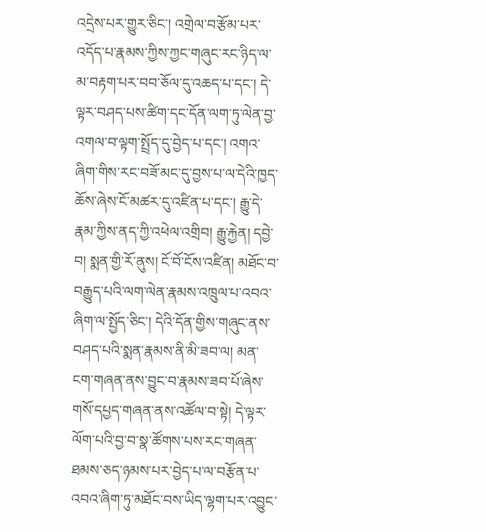འདྲེས་པར་གྱུར་ཅིང་། འགྲེལ་བ་རྩོམ་པར་འདོད་པ་རྣམས་ཀྱིས་ཀྱང་གཞུང་རང་ཉིད་ལ་མ་བརྟག་པར་བབ་ཅོལ་དུ་འཆད་པ་དང་། དེ་ལྟར་བཤད་པས་ཚིག་དང་དོན་ལག་ཏུ་ལེན་བྱ་འགལ་བ་ལྟག་སྤྲོད་དུ་བྱེད་པ་དང་། འགའ་ཞིག་གིས་རང་བཟོ་མང་དུ་བྱས་པ་ལ་དེའི་ཁྱད་ཆོས་ཞེས་ངོ་མཚར་དུ་འཛིན་པ་དང་། རྒྱུ་དེ་རྣམ་ཀྱིས་ནད་ཀྱི་འཕེལ་འགྲིབ། རྒྱུ་རྐྱེན། དབྱེ་བ། སྨན་གྱི་རོ་ནུས། ངོ་བོ་ངོས་འཛིན། མཐོང་བ་བརྒྱུད་པའི་ལག་ལེན་རྣམས་འཁྲུལ་པ་འབའ་ཞིག་ལ་སྤྱོད་ཅིང་། དེའི་དོན་གྱིས་གཞུང་ནས་བཤད་པའི་སྨན་རྣམས་ནི་མི་ཟབ་ལ། མན་ངག་གཞན་ནས་བྱུང་བ་རྣམས་ཟབ་པོ་ཞེས་གསོ་དཔྱད་གཞན་ནས་འཚོལ་བ་སྟེ། དེ་ལྟར་ལོག་པའི་བྱ་བ་སྣ་ཚོགས་པས་རང་གཞན་ཐམས་ཅད་ཉམས་པར་བྱེད་པ་ལ་བརྩོན་པ་འབའ་ཞིག་ཏུ་མཐོང་བས་ཡིད་ལྷག་པར་འབྱུང་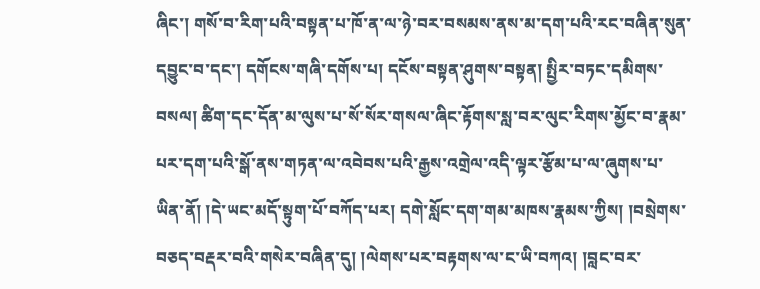ཞིང་། གསོ་བ་རིག་པའི་བསྟན་པ་ཁོ་ན་ལ་ཉེ་བར་བསམས་ནས་མ་དག་པའི་རང་བཞིན་སུན་དབྱུང་བ་དང་། དགོངས་གཞི་དགོས་པ། དངོས་བསྟན་ཤུགས་བསྟན། སྤྱིར་བཏང་དམིགས་བསལ། ཚིག་དང་དོན་མ་ལུས་པ་སོ་སོར་གསལ་ཞིང་རྟོགས་སླ་བར་ལུང་རིགས་མྱོང་བ་རྣམ་པར་དག་པའི་སྒོ་ནས་གཏན་ལ་འབེབས་པའི་རྒྱས་འགྲེལ་འདི་ལྟར་རྩོམ་པ་ལ་ཞུགས་པ་ཡིན་ནོ། །དེ་ཡང་མདོ་སྟུག་པོ་བཀོད་པར། དགེ་སློང་དག་གམ་མཁས་རྣམས་ཀྱིས། །བསྲེགས་བཅད་བརྡར་བའི་གསེར་བཞིན་དུ། །ལེགས་པར་བརྟགས་ལ་ང་ཡི་བཀའ། །བླང་བར་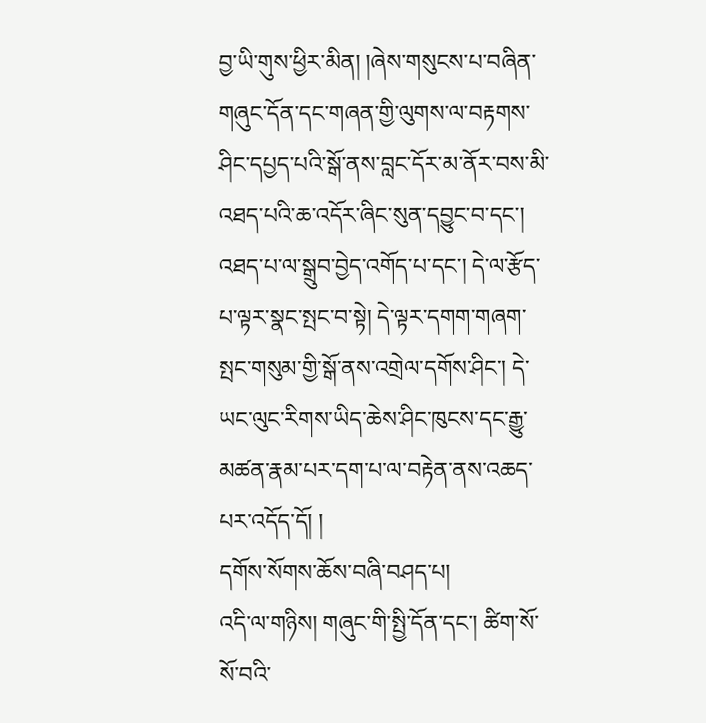བྱ་ཡི་གུས་ཕྱིར་མིན། །ཞེས་གསུངས་པ་བཞིན་གཞུང་དོན་དང་གཞན་གྱི་ལུགས་ལ་བརྟགས་ཤིང་དཔྱད་པའི་སྒོ་ནས་བླང་དོར་མ་ནོར་བས་མི་འཐད་པའི་ཆ་འདོར་ཞིང་སུན་དབྱུང་བ་དང་། འཐད་པ་ལ་སྒྲུབ་བྱེད་འགོད་པ་དང་། དེ་ལ་རྩོད་པ་ལྟར་སྣང་སྤང་བ་སྟེ། དེ་ལྟར་དགག་གཞག་སྤང་གསུམ་གྱི་སྒོ་ནས་འགྲེལ་དགོས་ཤིང་། དེ་ཡང་ལུང་རིགས་ཡིད་ཆེས་ཤིང་ཁུངས་དང་རྒྱུ་མཚན་རྣམ་པར་དག་པ་ལ་བརྟེན་ནས་འཆད་པར་འདོད་དོ། །
དགོས་སོགས་ཆོས་བཞི་བཤད་པ།
འདི་ལ་གཉིས། གཞུང་གི་སྤྱི་དོན་དང་། ཚིག་སོ་སོ་བའི་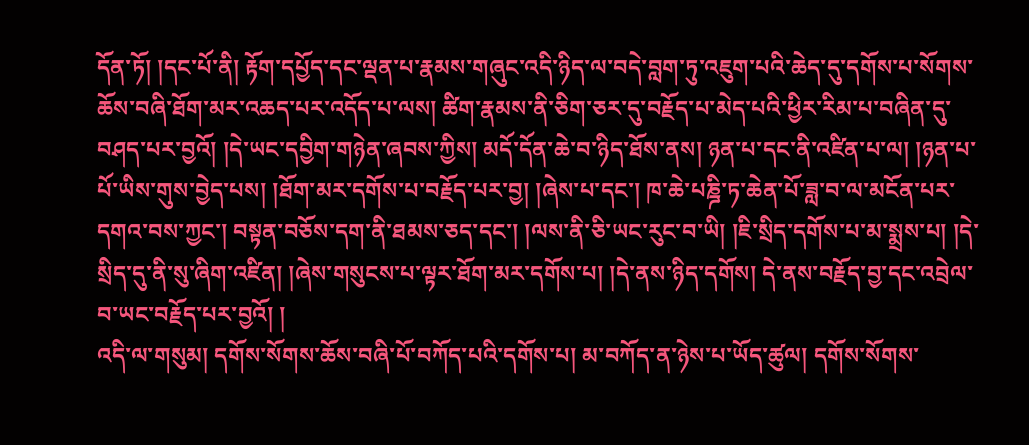དོན་ཏོ། །དང་པོ་ནི། རྟོག་དཔྱོད་དང་ལྡན་པ་རྣམས་གཞུང་འདི་ཉིད་ལ་བདེ་བླག་ཏུ་འཇུག་པའི་ཆེད་དུ་དགོས་པ་སོགས་ཆོས་བཞི་ཐོག་མར་འཆད་པར་འདོད་པ་ལས། ཚིག་རྣམས་ནི་ཅིག་ཅར་དུ་བརྗོད་པ་མེད་པའི་ཕྱིར་རིམ་པ་བཞིན་དུ་བཤད་པར་བྱའོ། །དེ་ཡང་དབྱིག་གཉེན་ཞབས་ཀྱིས། མདོ་དོན་ཆེ་བ་ཉིད་ཐོས་ནས། ཉན་པ་དང་ནི་འཛིན་པ་ལ། །ཉན་པ་པོ་ཡིས་གུས་བྱེད་པས། །ཐོག་མར་དགོས་པ་བརྗོད་པར་བྱ། །ཞེས་པ་དང་། ཁ་ཆེ་པཎྜི་ཏ་ཆེན་པོ་ཟླ་བ་ལ་མངོན་པར་དགའ་བས་ཀྱང་། བསྟན་བཅོས་དག་ནི་ཐམས་ཅད་དང་། །ལས་ནི་ཅི་ཡང་རུང་བ་ཡི། །ཇི་སྲིད་དགོས་པ་མ་སྨྲས་པ། །དེ་སྲིད་དུ་ནི་སུ་ཞིག་འཛིན། །ཞེས་གསུངས་པ་ལྟར་ཐོག་མར་དགོས་པ། །དེ་ནས་ཉིད་དགོས། དེ་ནས་བརྗོད་བྱ་དང་འབྲེལ་བ་ཡང་བརྗོད་པར་བྱའོ། །
འདི་ལ་གསུམ། དགོས་སོགས་ཆོས་བཞི་པོ་བཀོད་པའི་དགོས་པ། མ་བཀོད་ན་ཉེས་པ་ཡོད་ཚུལ། དགོས་སོགས་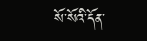སོ་སོའི་དོན་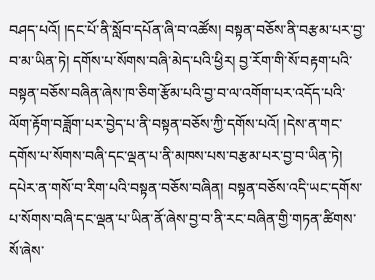བཤད་པའོ། །དང་པོ་ནི་སློབ་དཔོན་ཞི་བ་འཚོས། བསྟན་བཅོས་ནི་བརྩམ་པར་བྱ་བ་མ་ཡིན་ཏེ། དགོས་པ་སོགས་བཞི་མེད་པའི་ཕྱིར། བྱ་རོག་གི་སོ་བརྟག་པའི་བསྟན་བཅོས་བཞིན་ཞེས་ཁ་ཅིག་རྩོམ་པའི་བྱ་བ་ལ་འགོག་པར་འདོད་པའི་ལོག་རྟོག་བཟློག་པར་བྱེད་པ་ནི་བསྟན་བཅོས་ཀྱི་དགོས་པའོ། །དེས་ན་གང་དགོས་པ་སོགས་བཞི་དང་ལྡན་པ་ནི་མཁས་པས་བརྩམ་པར་བྱ་བ་ཡིན་ཏེ། དཔེར་ན་གསོ་བ་རིག་པའི་བསྟན་བཅོས་བཞིན། བསྟན་བཅོས་འདི་ཡང་དགོས་པ་སོགས་བཞི་དང་ལྡན་པ་ཡིན་ནོ་ཞེས་བྱ་བ་ནི་རང་བཞིན་གྱི་གཏན་ཚིགས་སོ་ཞེས་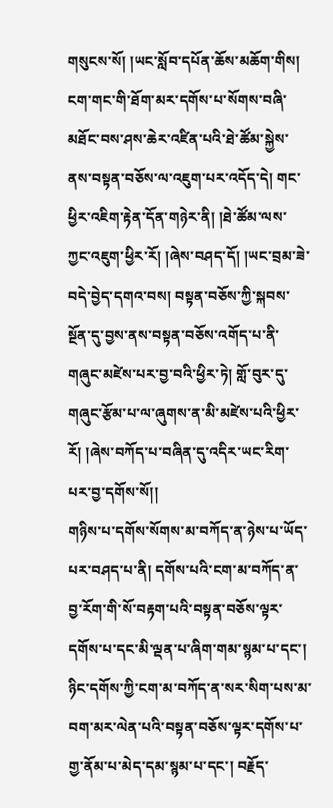གསུངས་སོ། །ཡང་སློབ་དཔོན་ཆོས་མཆོག་གིས། ངག་གང་གི་ཐོག་མར་དགོས་པ་སོགས་བཞི་མཐོང་བས་ཤས་ཆེར་འཛིན་པའི་ཐེ་ཚོམ་སྐྱེས་ནས་བསྟན་བཅོས་ལ་འཇུག་པར་འདོད་དེ། གང་ཕྱིར་འཇིག་རྟེན་དོན་གཉེར་ནི། །ཐེ་ཚོམ་ལས་ཀྱང་འཇུག་ཕྱིར་རོ། །ཞེས་བཤད་དོ། །ཡང་བྲམ་ཟེ་བདེ་བྱེད་དགའ་བས། བསྟན་བཅོས་ཀྱི་སྐབས་སྔོན་དུ་བྱས་ནས་བསྟན་བཅོས་འགོད་པ་ནི་གཞུང་མཛེས་པར་བྱ་བའི་ཕྱིར་ཏེ། གློ་བུར་དུ་གཞུང་རྩོམ་པ་ལ་ཞུགས་ན་མི་མཛེས་པའི་ཕྱིར་རོ། །ཞེས་བཀོད་པ་བཞིན་དུ་འདིར་ཡང་རིག་པར་བྱ་དགོས་སོ།།
གཉིས་པ་དགོས་སོགས་མ་བཀོད་ན་ཉེས་པ་ཡོད་པར་བཤད་པ་ནི། དགོས་པའི་ངག་མ་བཀོད་ན་བྱ་རོག་གི་སོ་བརྟག་པའི་བསྟན་བཅོས་ལྟར་དགོས་པ་དང་མི་ལྡན་པ་ཞིག་གམ་སྙམ་པ་དང་། ཉིང་དགོས་ཀྱི་ངག་མ་བཀོད་ན་སར་སིག་པས་མ་བག་མར་ལེན་པའི་བསྟན་བཅོས་ལྟར་དགོས་པ་གྱ་ནོམ་པ་མེད་དམ་སྙམ་པ་དང་། བརྗོད་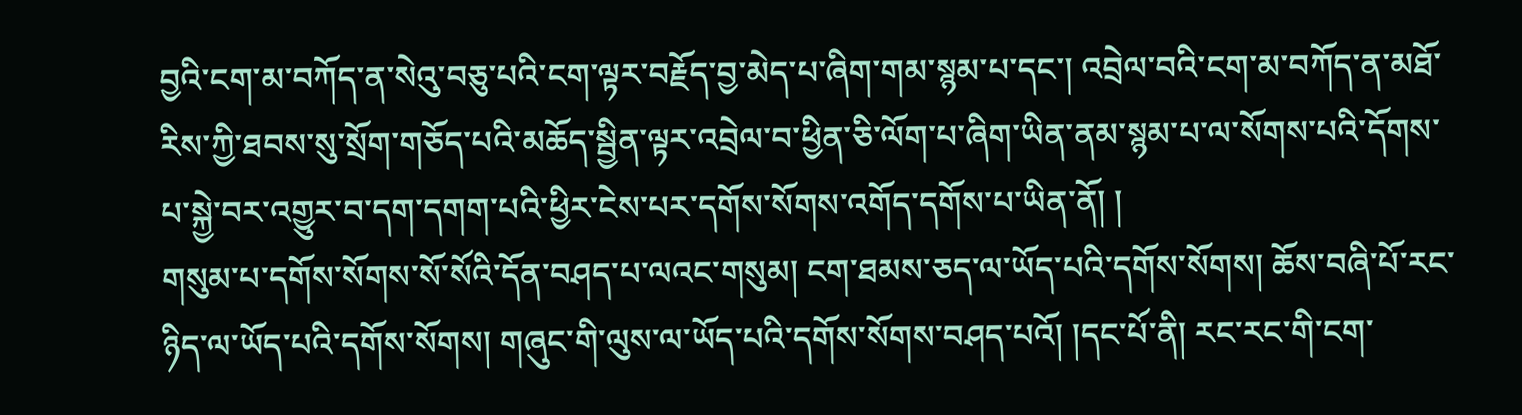བྱའི་ངག་མ་བཀོད་ན་སེའུ་བཅུ་པའི་ངག་ལྟར་བརྗོད་བྱ་མེད་པ་ཞིག་གམ་སྙམ་པ་དང་། འབྲེལ་བའི་ངག་མ་བཀོད་ན་མཐོ་རིས་ཀྱི་ཐབས་སུ་སྲོག་གཅོད་པའི་མཆོད་སྦྱིན་ལྟར་འབྲེལ་བ་ཕྱིན་ཅི་ལོག་པ་ཞིག་ཡིན་ནམ་སྙམ་པ་ལ་སོགས་པའི་དོགས་པ་སྐྱེ་བར་འགྱུར་བ་དག་དགག་པའི་ཕྱིར་ངེས་པར་དགོས་སོགས་འགོད་དགོས་པ་ཡིན་ནོ། །
གསུམ་པ་དགོས་སོགས་སོ་སོའི་དོན་བཤད་པ་ལའང་གསུམ། ངག་ཐམས་ཅད་ལ་ཡོད་པའི་དགོས་སོགས། ཆོས་བཞི་པོ་རང་ཉིད་ལ་ཡོད་པའི་དགོས་སོགས། གཞུང་གི་ལུས་ལ་ཡོད་པའི་དགོས་སོགས་བཤད་པའོ། །དང་པོ་ནི། རང་རང་གི་ངག་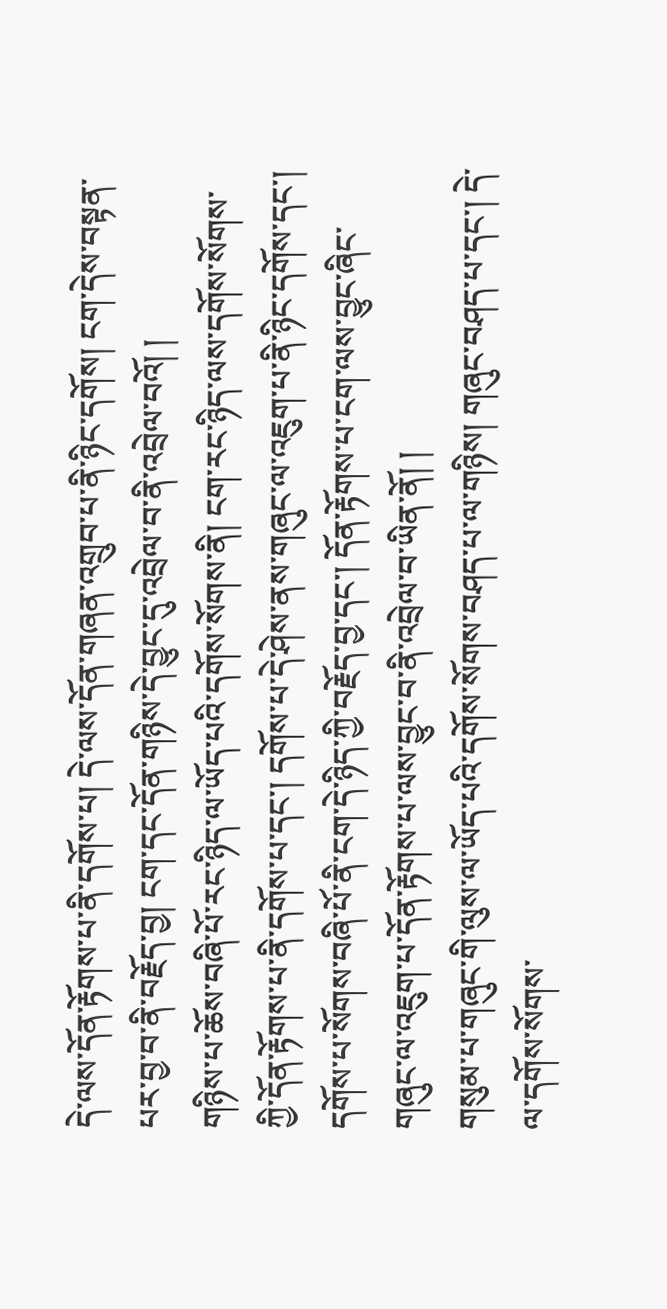དེ་ལས་དོན་རྟོགས་པ་ནི་དགོས་པ། དེ་ལས་དོན་གཞན་འགྲུབ་པ་ནི་ཉིང་དགོས། ངག་དེས་བསྟན་པར་བྱ་བ་ནི་བརྗོད་བྱ། ངག་དང་དོན་གཉིས་དེ་བྱུང་དུ་འབྲེལ་བ་ནི་འབྲེལ་བའོ། །
གཉིས་པ་ཆོས་བཞི་པོ་རང་ཉིད་ལ་ཡོད་པའི་དགོས་སོགས་ནི། ངག་རང་ཉིད་ལས་དགོས་སོགས་ཀྱི་དོན་རྟོགས་པ་ནི་དགོས་པ་དང་། དགོས་པ་དེ་ཤེས་ནས་གཞུང་ལ་འཇུག་པ་ནི་ཉིང་དགོས་དང་། དགོས་པ་སོགས་བཞི་པོ་ནི་ངག་དེ་ཉིད་ཀྱི་བརྗོད་བྱ་དང་། དོན་རྟོགས་པ་ངག་ལས་བྱུང་ཞིང་གཞུང་ལ་འཇུག་པ་དོན་རྟོགས་པ་ལས་བྱུང་བ་ནི་འབྲེལ་བ་ཡིན་ནོ། །
གསུམ་པ་གཞུང་གི་ལུས་ལ་ཡོད་པའི་དགོས་སོགས་བཤད་པ་ལ་གཉིས། གཞུང་བཤད་པ་དང་། དེ་ལ་དགོས་སོགས་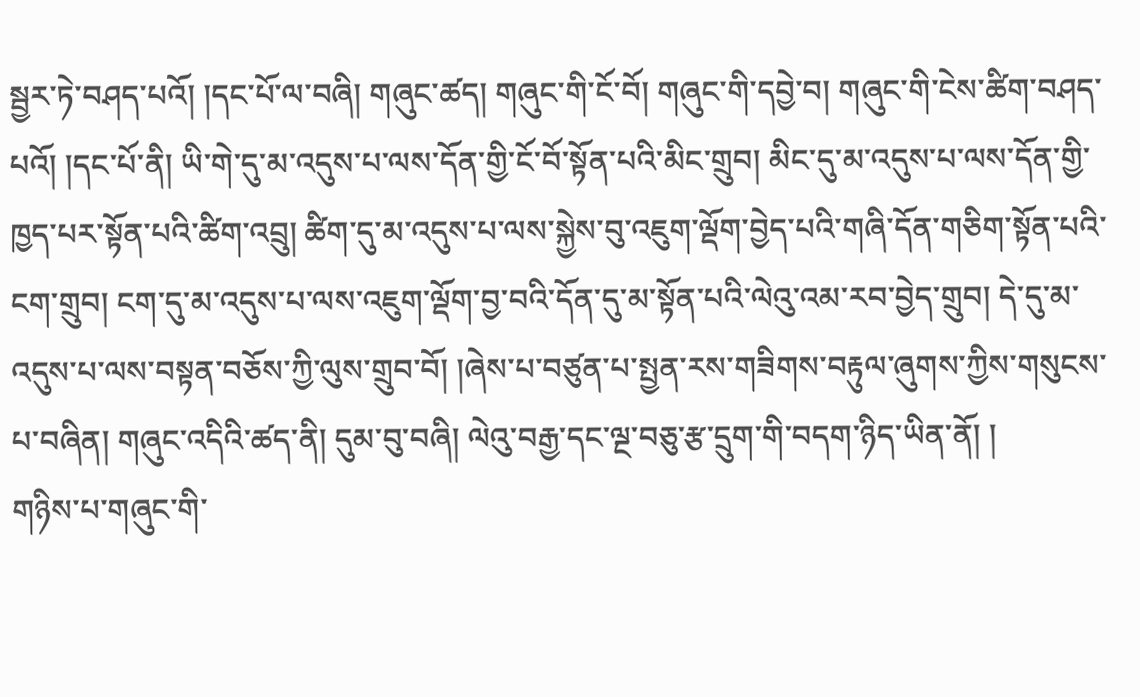སྦྱར་ཏེ་བཤད་པའོ། །དང་པོ་ལ་བཞི། གཞུང་ཚད། གཞུང་གི་ངོ་བོ། གཞུང་གི་དབྱེ་བ། གཞུང་གི་ངེས་ཚིག་བཤད་པའོ། །དང་པོ་ནི། ཡི་གེ་དུ་མ་འདུས་པ་ལས་དོན་གྱི་ངོ་བོ་སྟོན་པའི་མིང་གྲུབ། མིང་དུ་མ་འདུས་པ་ལས་དོན་གྱི་ཁྱད་པར་སྟོན་པའི་ཚིག་འབྲུ། ཚིག་དུ་མ་འདུས་པ་ལས་སྐྱེས་བུ་འཇུག་ལྡོག་བྱེད་པའི་གཞི་དོན་གཅིག་སྟོན་པའི་ངག་གྲུབ། ངག་དུ་མ་འདུས་པ་ལས་འཇུག་ལྡོག་བྱ་བའི་དོན་དུ་མ་སྟོན་པའི་ལེའུ་འམ་རབ་བྱེད་གྲུབ། དེ་དུ་མ་འདུས་པ་ལས་བསྟན་བཅོས་ཀྱི་ལུས་གྲུབ་བོ། །ཞེས་པ་བཙུན་པ་སྤྱན་རས་གཟིགས་བརྟུལ་ཞུགས་ཀྱིས་གསུངས་པ་བཞིན། གཞུང་འདིའི་ཚད་ནི། དུམ་བུ་བཞི། ལེའུ་བརྒྱ་དང་ལྔ་བཅུ་རྩ་དྲུག་གི་བདག་ཉིད་ཡིན་ནོ། །
གཉིས་པ་གཞུང་གི་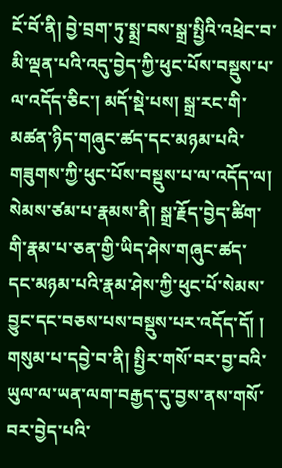ངོ་བོ་ནི། བྱེ་བྲག་ཏུ་སྨྲ་བས་སྒྲ་སྤྱིའི་འཕྲེང་བ་མི་ལྡན་པའི་འདུ་བྱེད་ཀྱི་ཕུང་པོས་བསྡུས་པ་ལ་འདོད་ཅིང་། མདོ་སྡེ་པས། སྒྲ་རང་གི་མཚན་ཉིད་གཞུང་ཚད་དང་མཉམ་པའི་གཟུགས་ཀྱི་ཕུང་པོས་བསྡུས་པ་ལ་འདོད་ལ། སེམས་ཙམ་པ་རྣམས་ནི། སྒྲ་རྗོད་བྱེད་ཚིག་གི་རྣམ་པ་ཅན་གྱི་ཡིད་ཤེས་གཞུང་ཚད་དང་མཉམ་པའི་རྣམ་ཤེས་ཀྱི་ཕུང་པོ་སེམས་བྱུང་དང་བཅས་པས་བསྡུས་པར་འདོད་དོ། །
གསུམ་པ་དབྱེ་བ་ནི། སྤྱིར་གསོ་བར་བྱ་བའི་ཡུལ་ལ་ཡན་ལག་བརྒྱད་དུ་བྱས་ནས་གསོ་བར་བྱེད་པའི་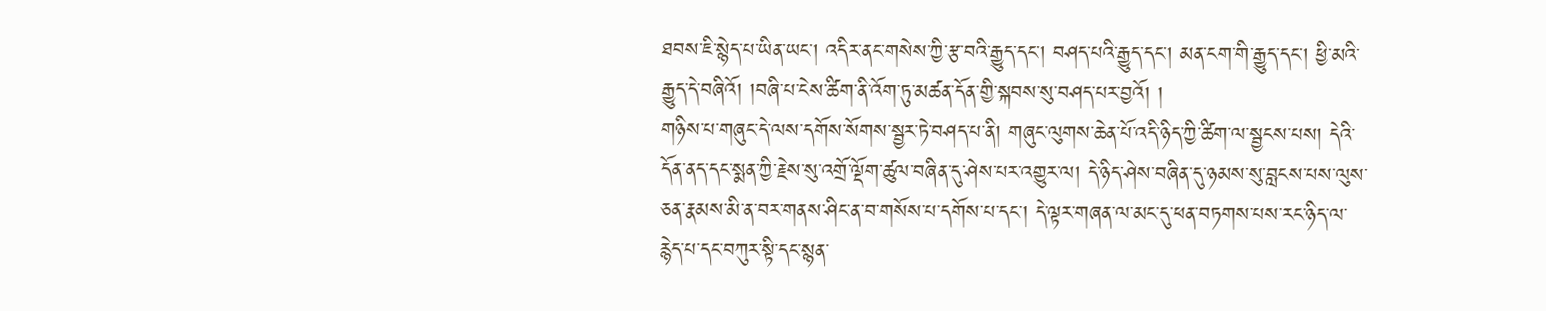ཐབས་ཇི་སྙེད་པ་ཡིན་ཡང་། འདིར་ནང་གསེས་ཀྱི་རྩ་བའི་རྒྱུད་དང་། བཤད་པའི་རྒྱུད་དང་། མན་ངག་གི་རྒྱུད་དང་། ཕྱི་མའི་རྒྱུད་དེ་བཞིའོ། །བཞི་པ་ངེས་ཚིག་ནི་འོག་ཏུ་མཚན་དོན་གྱི་སྐབས་སུ་བཤད་པར་བྱའོ། །
གཉིས་པ་གཞུང་དེ་ལས་དགོས་སོགས་སྦྱར་ཏེ་བཤད་པ་ནི། གཞུང་ལུགས་ཆེན་པོ་འདི་ཉིད་ཀྱི་ཚིག་ལ་སྦྱངས་པས། དེའི་དོན་ནད་དང་སྨན་ཀྱི་རྗེས་སུ་འགྲོ་ལྡོག་ཚུལ་བཞིན་དུ་ཤེས་པར་འགྱུར་ལ། དེ་ཉིད་ཤེས་བཞིན་དུ་ཉམས་སུ་བླངས་པས་ལུས་ཅན་རྣམས་མི་ན་བར་གནས་ཤིང་ན་བ་གསོས་པ་དགོས་པ་དང་། དེ་ལྟར་གཞན་ལ་མང་དུ་ཕན་བཏགས་པས་རང་ཉིད་ལ་རྙེད་པ་དང་བཀུར་སྟི་དང་སྙན་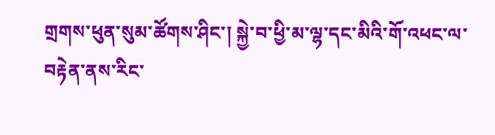གྲགས་ཕུན་སུམ་ཚོགས་ཤིང་། སྐྱེ་བ་ཕྱི་མ་ལྷ་དང་མིའི་གོ་འཕང་ལ་བརྟེན་ནས་རིང་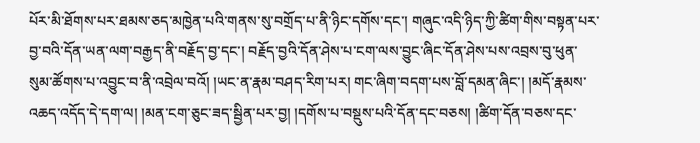པོར་མི་ཐོགས་པར་ཐམས་ཅད་མཁྱེན་པའི་གནས་སུ་བགྲོད་པ་ནི་ཉིང་དགོས་དང་། གཞུང་འདི་ཉིད་ཀྱི་ཚིག་གིས་བསྟན་པར་བྱ་བའི་དོན་ཡན་ལག་བརྒྱད་ནི་བརྗོད་བྱ་དང་། བརྗོད་བྱའི་དོན་ཤེས་པ་ངག་ལས་བྱུང་ཞིང་དོན་ཤེས་པས་འབྲས་བུ་ཕུན་སུམ་ཚོགས་པ་འབྱུང་བ་ནི་འབྲེལ་བའོ། །ཡང་ན་རྣམ་བཤད་རིག་པར། གང་ཞིག་བདག་པས་བློ་དམན་ཞིང་། །མདོ་རྣམས་འཆད་འདོད་དེ་དག་ལ། །མན་ངག་ཅུང་ཟད་སྦྱིན་པར་བྱ། །དགོས་པ་བསྡུས་པའི་དོན་དང་བཅས། །ཚིག་དོན་བཅས་དང་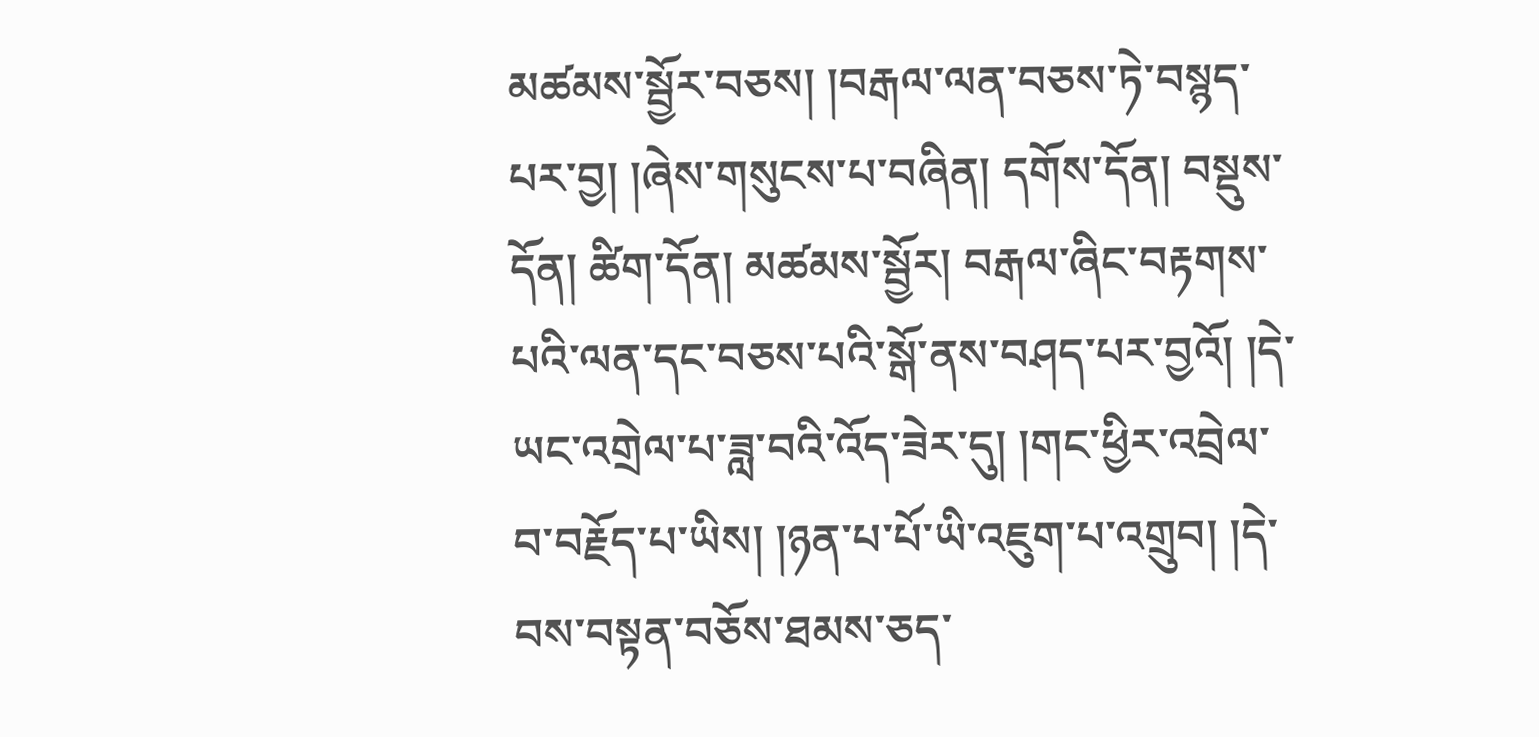མཚམས་སྦྱོར་བཅས། །བརྒལ་ལན་བཅས་ཏེ་བསྙད་པར་བྱ། །ཞེས་གསུངས་པ་བཞིན། དགོས་དོན། བསྡུས་དོན། ཚིག་དོན། མཚམས་སྦྱོར། བརྒལ་ཞིང་བརྟགས་པའི་ལན་དང་བཅས་པའི་སྒོ་ནས་བཤད་པར་བྱའོ། །དེ་ཡང་འགྲེལ་པ་ཟླ་བའི་འོད་ཟེར་དུ། །གང་ཕྱིར་འབྲེལ་བ་བརྗོད་པ་ཡིས། །ཉན་པ་པོ་ཡི་འཇུག་པ་འགྲུབ། །དེ་བས་བསྟན་བཅོས་ཐམས་ཅད་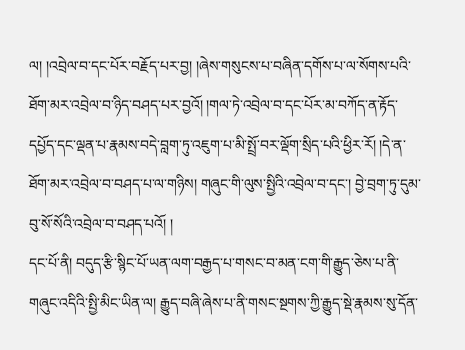ལ། །འབྲེལ་བ་དང་པོར་བརྗོད་པར་བྱ། །ཞེས་གསུངས་པ་བཞིན་དགོས་པ་ལ་སོགས་པའི་ཐོག་མར་འབྲེལ་བ་ཉིད་བཤད་པར་བྱའོ། །གལ་ཏེ་འབྲེལ་བ་དང་པོར་མ་བཀོད་ན་རྟོད་དཔྱོད་དང་ལྡན་པ་རྣམས་བདེ་བླག་ཏུ་འཇུག་པ་མི་སྤྲོ་བར་ལྡོག་སྲིད་པའི་ཕྱིར་རོ། །དེ་ན་ཐོག་མར་འབྲེལ་བ་བཤད་པ་ལ་གཉིས། གཞུང་གི་ལུས་སྤྱིའི་འབྲེལ་བ་དང་། བྱེ་བྲག་ཏུ་དུམ་བུ་སོ་སོའི་འབྲེལ་བ་བཤད་པའོ། །
དང་པོ་ནི། བདུད་རྩི་སྙིང་པོ་ཡན་ལག་བརྒྱད་པ་གསང་བ་མན་ངག་གི་རྒྱུད་ཅེས་པ་ནི་གཞུང་འདིའི་སྤྱི་མིང་ཡིན་ལ། རྒྱུད་བཞི་ཞེས་པ་ནི་གསང་སྔགས་ཀྱི་རྒྱུད་སྡེ་རྣམས་སུ་དོན་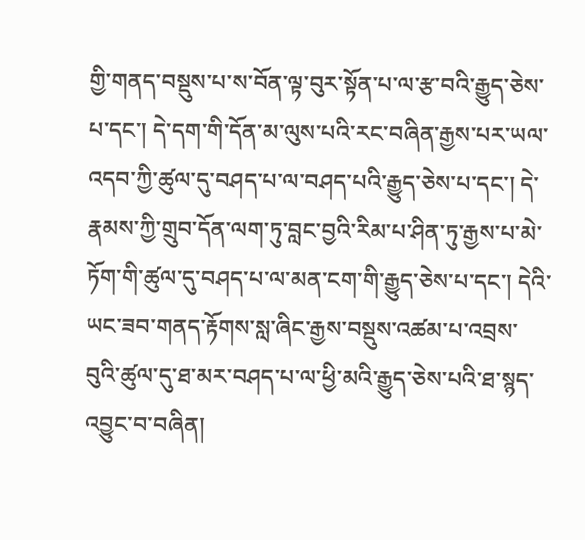གྱི་གནད་བསྡུས་པ་ས་བོན་ལྟ་བུར་སྟོན་པ་ལ་རྩ་བའི་རྒྱུད་ཅེས་པ་དང་། དེ་དག་གི་དོན་མ་ལུས་པའི་རང་བཞིན་རྒྱས་པར་ཡལ་འདབ་ཀྱི་ཚུལ་དུ་བཤད་པ་ལ་བཤད་པའི་རྒྱུད་ཅེས་པ་དང་། དེ་རྣམས་ཀྱི་གྲུབ་དོན་ལག་ཏུ་བླང་བྱའི་རིམ་པ་ཤིན་ཏུ་རྒྱས་པ་མེ་ཏོག་གི་ཚུལ་དུ་བཤད་པ་ལ་མན་ངག་གི་རྒྱུད་ཅེས་པ་དང་། དེའི་ཡང་ཟབ་གནད་རྟོགས་སླ་ཞིང་རྒྱས་བསྡུས་འཚམ་པ་འབྲས་བུའི་ཚུལ་དུ་ཐ་མར་བཤད་པ་ལ་ཕྱི་མའི་རྒྱུད་ཅེས་པའི་ཐ་སྙད་འབྱུང་བ་བཞིན།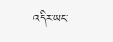འདིར་ཡང་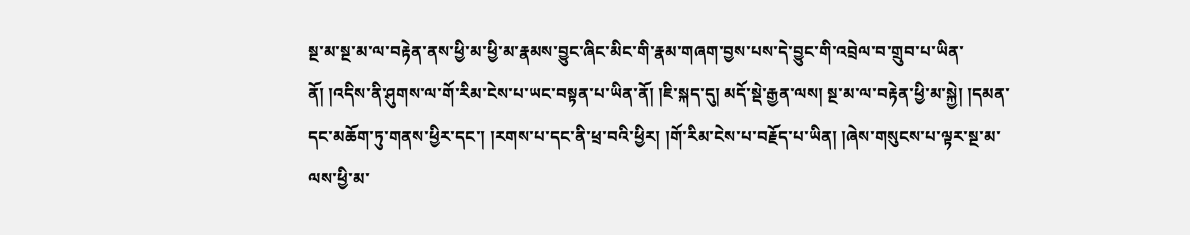སྔ་མ་སྔ་མ་ལ་བརྟེན་ནས་ཕྱི་མ་ཕྱི་མ་རྣམས་བྱུང་ཞིང་མིང་གི་རྣམ་གཞག་བྱས་པས་དེ་བྱུང་གི་འབྲེལ་བ་གྲུབ་པ་ཡིན་ནོ། །འདིས་ནི་ཤུགས་ལ་གོ་རིམ་ངེས་པ་ཡང་བསྟན་པ་ཡིན་ནོ། །ཇི་སྐད་དུ། མདོ་སྡེ་རྒྱན་ལས། སྔ་མ་ལ་བརྟེན་ཕྱི་མ་སྐྱེ། །དམན་དང་མཆོག་ཏུ་གནས་ཕྱིར་དང་། །རགས་པ་དང་ནི་ཕྲ་བའི་ཕྱིར། །གོ་རིམ་ངེས་པ་བརྗོད་པ་ཡིན། །ཞེས་གསུངས་པ་ལྟར་སྔ་མ་ལས་ཕྱི་མ་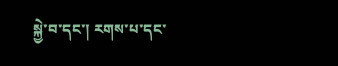སྐྱེ་བ་དང་། རགས་པ་དང་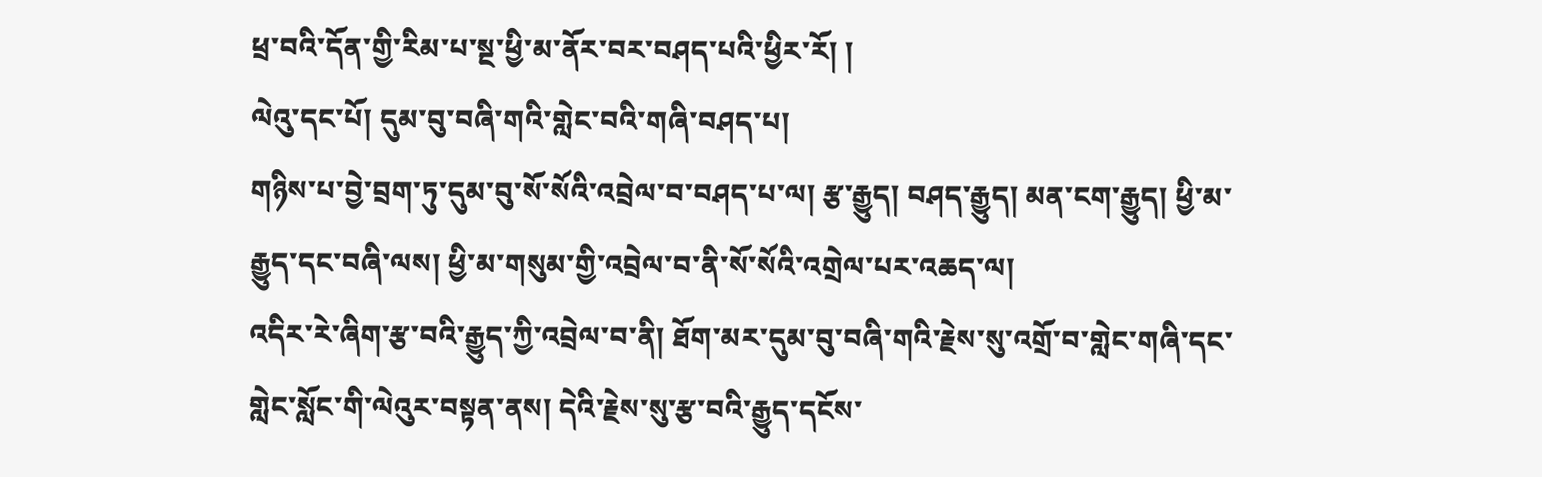ཕྲ་བའི་དོན་གྱི་རིམ་པ་སྔ་ཕྱི་མ་ནོར་བར་བཤད་པའི་ཕྱིར་རོ། །
ལེའུ་དང་པོ། དུམ་བུ་བཞི་གའི་གླེང་བའི་གཞི་བཤད་པ།
གཉིས་པ་བྱེ་བྲག་ཏུ་དུམ་བུ་སོ་སོའི་འབྲེལ་བ་བཤད་པ་ལ། རྩ་རྒྱུད། བཤད་རྒྱུད། མན་ངག་རྒྱུད། ཕྱི་མ་རྒྱུད་དང་བཞི་ལས། ཕྱི་མ་གསུམ་གྱི་འབྲེལ་བ་ནི་སོ་སོའི་འགྲེལ་པར་འཆད་ལ།
འདིར་རེ་ཞིག་རྩ་བའི་རྒྱུད་ཀྱི་འབྲེལ་བ་ནི། ཐོག་མར་དུམ་བུ་བཞི་གའི་རྗེས་སུ་འགྲོ་བ་གླེང་གཞི་དང་གླེང་སློང་གི་ལེའུར་བསྟན་ནས། དེའི་རྗེས་སུ་རྩ་བའི་རྒྱུད་དངོས་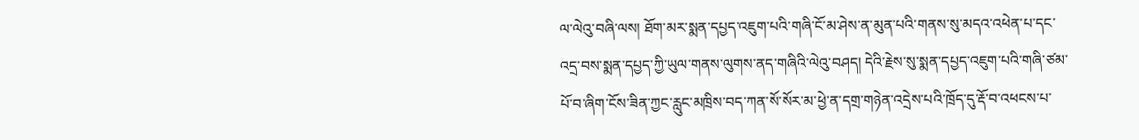ལ་ལེའུ་བཞི་ལས། ཐོག་མར་སྨན་དཔྱད་འཇུག་པའི་གཞི་ངོ་མ་ཤེས་ན་མུན་པའི་གནས་སུ་མདའ་འཕེན་པ་དང་འདྲ་བས་སྨན་དཔྱད་ཀྱི་ཡུལ་གནས་ལུགས་ནད་གཞིའི་ལེའུ་བཤད། དེའི་རྗེས་སུ་སྨན་དཔྱད་འཇུག་པའི་གཞི་ཙམ་པོ་བ་ཞིག་ངོས་ཟིན་ཀྱང་རླུང་མཁྲིས་བད་ཀན་སོ་སོར་མ་ཕྱེ་ན་དགྲ་གཉེན་འདྲེས་པའི་ཁྲོད་དུ་རྡོ་བ་འཕངས་པ་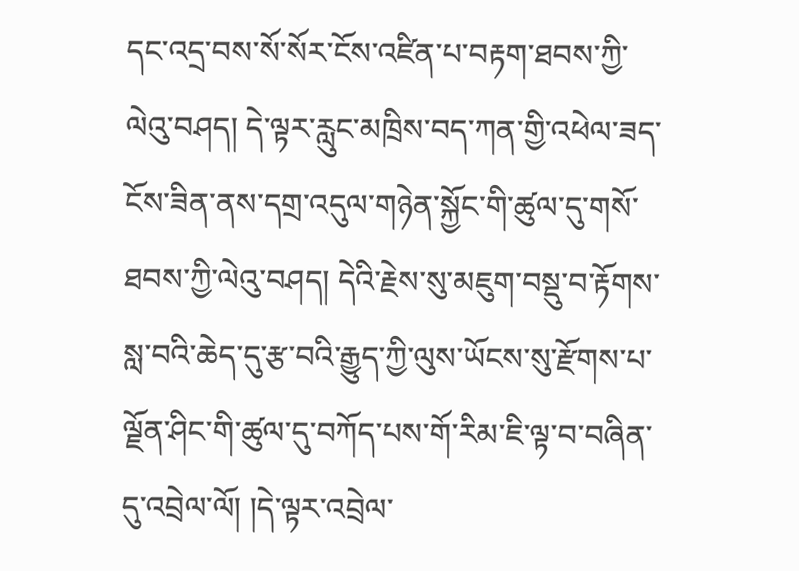དང་འདྲ་བས་སོ་སོར་ངོས་འཛིན་པ་བརྟག་ཐབས་ཀྱི་ལེའུ་བཤད། དེ་ལྟར་རླུང་མཁྲིས་བད་ཀན་གྱི་འཕེལ་ཟད་ངོས་ཟིན་ནས་དགྲ་འདུལ་གཉེན་སྐྱོང་གི་ཚུལ་དུ་གསོ་ཐབས་ཀྱི་ལེའུ་བཤད། དེའི་རྗེས་སུ་མཇུག་བསྡུ་བ་རྟོགས་སླ་བའི་ཆེད་དུ་རྩ་བའི་རྒྱུད་ཀྱི་ལུས་ཡོངས་སུ་རྫོགས་པ་ལྗོན་ཤིང་གི་ཚུལ་དུ་བཀོད་པས་གོ་རིམ་ཇི་ལྟ་བ་བཞིན་དུ་འབྲེལ་ལོ། །དེ་ལྟར་འབྲེལ་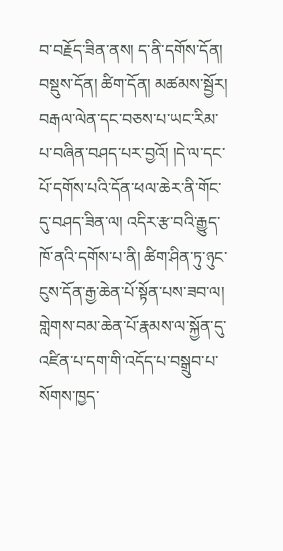བ་བརྗོད་ཟིན་ནས། ད་ནི་དགོས་དོན། བསྡུས་དོན། ཚིག་དོན། མཚམས་སྦྱོར། བརྒལ་ལེན་དང་བཅས་པ་ཡང་རིམ་པ་བཞིན་བཤད་པར་བྱའོ། །དེ་ལ་དང་པོ་དགོས་པའི་དོན་ཕལ་ཆེར་ནི་གོང་དུ་བཤད་ཟིན་ལ། འདིར་རྩ་བའི་རྒྱུད་ཁོ་ནའི་དགོས་པ་ནི། ཚིག་ཤིན་ཏུ་ཉུང་ངུས་དོན་རྒྱ་ཆེན་པོ་སྟོན་པས་ཟབ་ལ། གླེགས་བམ་ཆེན་པོ་རྣམས་ལ་སྐྱོན་དུ་འཛིན་པ་དག་གི་འདོད་པ་བསྒྲུབ་པ་སོགས་ཁྱད་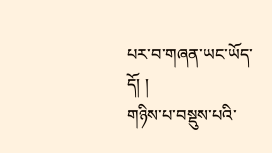པར་བ་གཞན་ཡང་ཡོད་དོ། །
གཉིས་པ་བསྡུས་པའི་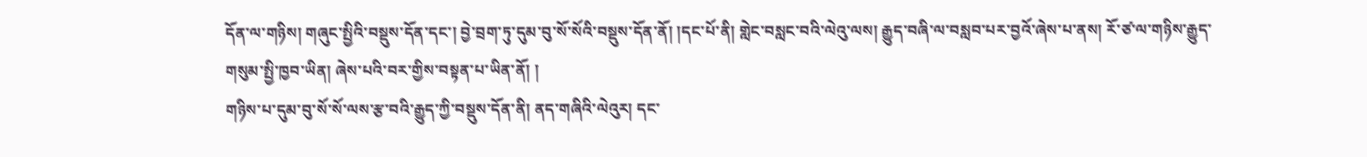དོན་ལ་གཉིས། གཞུང་སྤྱིའི་བསྡུས་དོན་དང་། བྱེ་བྲག་ཏུ་དུམ་བུ་སོ་སོའི་བསྡུས་དོན་ནོ། །དང་པོ་ནི། གླེང་བསླང་བའི་ལེའུ་ལས། རྒྱུད་བཞི་ལ་བསླབ་པར་བྱའོ་ཞེས་པ་ནས། རོ་ཙ་ལ་གཉིས་རྒྱུད་གསུམ་སྤྱི་ཁྱབ་ཡིན། ཞེས་པའི་བར་གྱིས་བསྟན་པ་ཡིན་ནོ། །
གཉིས་པ་དུམ་བུ་སོ་སོ་ལས་རྩ་བའི་རྒྱུད་ཀྱི་བསྡུས་དོན་ནི། ནད་གཞིའི་ལེའུར། དང་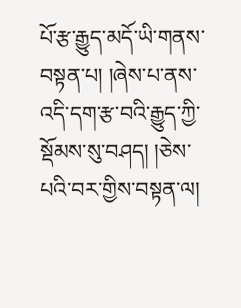པོ་རྩ་རྒྱུད་མདོ་ཡི་གནས་བསྟན་པ། །ཞེས་པ་ནས་འདི་དག་རྩ་བའི་རྒྱུད་ཀྱི་སྡོམས་སུ་བཤད། །ཅེས་པའི་བར་གྱིས་བསྟན་ལ།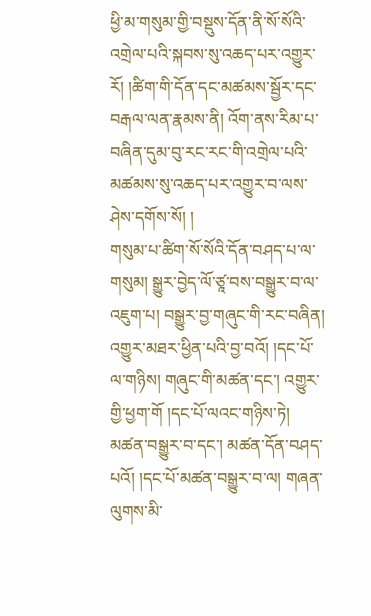ཕྱི་མ་གསུམ་གྱི་བསྡུས་དོན་ནི་སོ་སོའི་འགྲེལ་པའི་སྐབས་སུ་འཆད་པར་འགྱུར་རོ། །ཚིག་གི་དོན་དང་མཚམས་སྦྱོར་དང་བརྒལ་ལན་རྣམས་ནི། འོག་ནས་རིམ་པ་བཞིན་དུམ་བུ་རང་རང་གི་འགྲེལ་པའི་མཚམས་སུ་འཆད་པར་འགྱུར་བ་ལས་ཤེས་དགོས་སོ། །
གསུམ་པ་ཚིག་སོ་སོའི་དོན་བཤད་པ་ལ་གསུམ། སྒྱུར་བྱེད་ལོ་ཙཱ་བས་བསྒྱུར་བ་ལ་འཇུག་པ། བསྒྱུར་བྱ་གཞུང་གི་རང་བཞིན། འགྱུར་མཐར་ཕྱིན་པའི་བྱ་བའོ། །དང་པོ་ལ་གཉིས། གཞུང་གི་མཚན་དང་། འགྱུར་གྱི་ཕྱག་གོ །དང་པོ་ལའང་གཉིས་ཏེ། མཚན་བསྒྱུར་བ་དང་། མཚན་དོན་བཤད་པའོ། །དང་པོ་མཚན་བསྒྱུར་བ་ལ། གཞན་ལུགས་མི་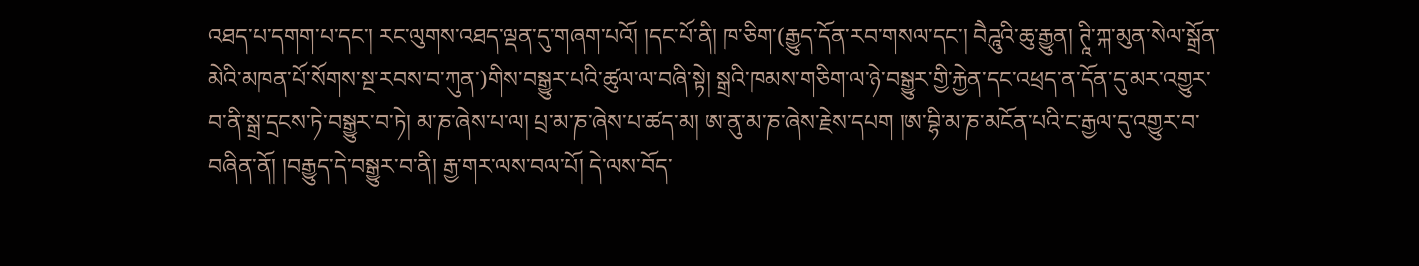འཐད་པ་དགག་པ་དང་། རང་ལུགས་འཐད་ལྡན་དུ་གཞག་པའོ། །དང་པོ་ནི། ཁ་ཅིག་(རྒྱུད་དོན་རབ་གསལ་དང་། བཻཌཱུའི་ཆུ་རྒྱུན། ཊཱི་ཀྐ་མུན་སེལ་སྒྲོན་མེའི་མཁན་པོ་སོགས་སྔ་རབས་བ་ཀུན་)གིས་བསྒྱུར་པའི་ཚུལ་ལ་བཞི་སྟེ། སྒྲའི་ཁམས་གཅིག་ལ་ཉེ་བསྒྱུར་གྱི་རྐྱེན་དང་འཕྲད་ན་དོན་དུ་མར་འགྱུར་བ་ནི་སྒྲ་དྲངས་ཏེ་བསྒྱུར་བ་ཏེ། མ་ཎ་ཞེས་པ་ལ། པྲ་མ་ཎ་ཞེས་པ་ཚད་མ། ཨ་ནུ་མ་ཎ་ཞེས་རྗེས་དཔག །ཨ་བྷི་མ་ཎ་མངོན་པའི་ང་རྒྱལ་དུ་འགྱུར་བ་བཞིན་ནོ། །བརྒྱུད་དེ་བསྒྱུར་བ་ནི། རྒྱ་གར་ལས་བལ་པོ། དེ་ལས་བོད་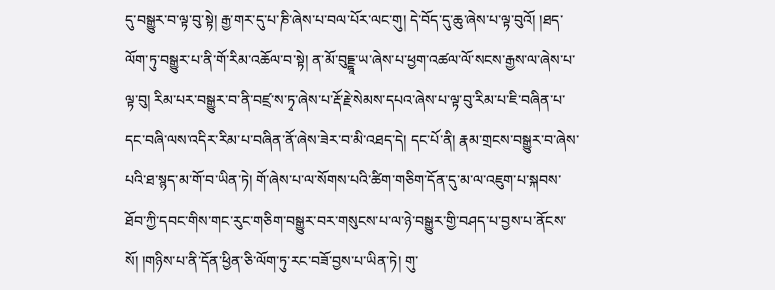དུ་བསྒྱུར་བ་ལྟ་བུ་སྟེ། རྒྱ་གར་དུ་པ་ཎི་ཞེས་པ་བལ་པོར་ལང་གུ། དེ་བོད་དུ་ཆུ་ཞེས་པ་ལྟ་བུའོ། །ཐད་ལོག་ཏུ་བསྒྱུར་པ་ནི་གོ་རིམ་འཆོལ་བ་སྟེ། ན་མོ་བུདྔྷཱ་ཡ་ཞེས་པ་ཕྱག་འཚལ་ལོ་སངས་རྒྱས་ལ་ཞེས་པ་ལྟ་བུ། རིམ་པར་བསྒྱུར་བ་ནི་བཛྲ་ས་ཏྭ་ཞེས་པ་རྡོ་རྗེ་སེམས་དཔའ་ཞེས་པ་ལྟ་བུ་རིམ་པ་ཇི་བཞིན་པ་དང་བཞི་ལས་འདིར་རིམ་པ་བཞིན་ནོ་ཞེས་ཟེར་བ་མི་འཐད་དེ། དང་པོ་ནི། རྣམ་གྲངས་བསྒྱུར་བ་ཞེས་པའི་ཐ་སྙད་མ་གོ་བ་ཡིན་ཏེ། གོ་ཞེས་པ་ལ་སོགས་པའི་ཚིག་གཅིག་དོན་དུ་མ་ལ་འཇུག་པ་སྐབས་ཐོབ་ཀྱི་དབང་གིས་གང་རུང་གཅིག་བསྒྱུར་བར་གསུངས་པ་ལ་ཉེ་བསྒྱུར་གྱི་བཤད་པ་བྱས་པ་ནོངས་སོ། །གཉིས་པ་ནི་དོན་ཕྱིན་ཅི་ལོག་ཏུ་རང་བཟོ་བྱས་པ་ཡིན་ཏེ། གུ་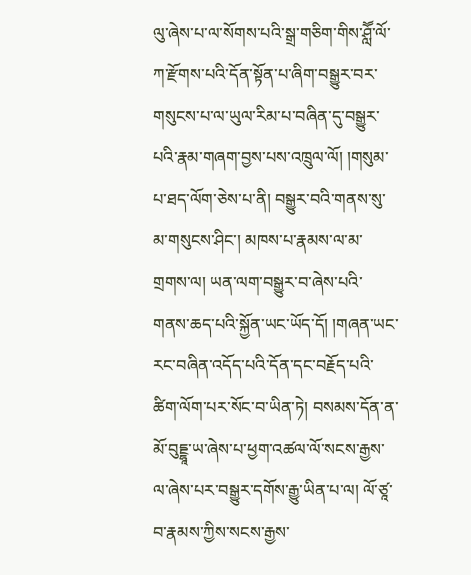ལུ་ཞེས་པ་ལ་སོགས་པའི་སྒྲ་གཅིག་གིས་ཤླཽ་ལོ་ཀ་རྫོགས་པའི་དོན་སྟོན་པ་ཞིག་བསྒྱུར་བར་གསུངས་པ་ལ་ཡུལ་རིམ་པ་བཞིན་དུ་བསྒྱུར་པའི་རྣམ་གཞག་བྱས་པས་འཁྲུལ་ལོ། །གསུམ་པ་ཐད་ལོག་ཅེས་པ་ནི། བསྒྱུར་བའི་གནས་སུ་མ་གསུངས་ཤིང་། མཁས་པ་རྣམས་ལ་མ་གྲགས་ལ། ཡན་ལག་བསྒྱུར་བ་ཞེས་པའི་གནས་ཆད་པའི་སྐྱོན་ཡང་ཡོད་དོ། །གཞན་ཡང་རང་བཞིན་འདོད་པའི་དོན་དང་བརྗོད་པའི་ཚིག་ལོག་པར་སོང་བ་ཡིན་ཏེ། བསམས་དོན་ན་མོ་བུདྔྷཱ་ཡ་ཞེས་པ་ཕྱག་འཚལ་ལོ་སངས་རྒྱས་ལ་ཞེས་པར་བསྒྱུར་དགོས་རྒྱུ་ཡིན་པ་ལ། ལོ་ཙཱ་བ་རྣམས་ཀྱིས་སངས་རྒྱས་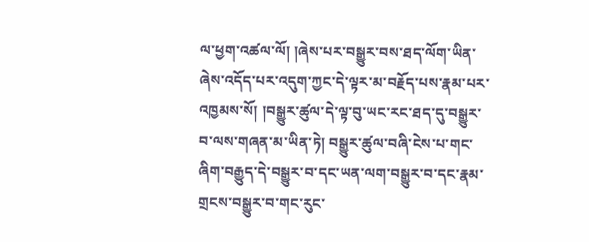ལ་ཕྱག་འཚལ་ལོ། །ཞེས་པར་བསྒྱུར་བས་ཐད་ལོག་ཡིན་ཞེས་འདོད་པར་འདུག་ཀྱང་དེ་ལྟར་མ་བརྗོད་པས་རྣམ་པར་འཁྱམས་སོ། །བསྒྱུར་ཚུལ་དེ་ལྟ་བུ་ཡང་རང་ཐད་དུ་བསྒྱུར་བ་ལས་གཞན་མ་ཡིན་ཏེ། བསྒྱུར་ཚུལ་བཞི་ངེས་པ་གང་ཞིག་བརྒྱུད་དེ་བསྒྱུར་བ་དང་ཡན་ལག་བསྒྱུར་བ་དང་རྣམ་གྲངས་བསྒྱུར་བ་གང་རུང་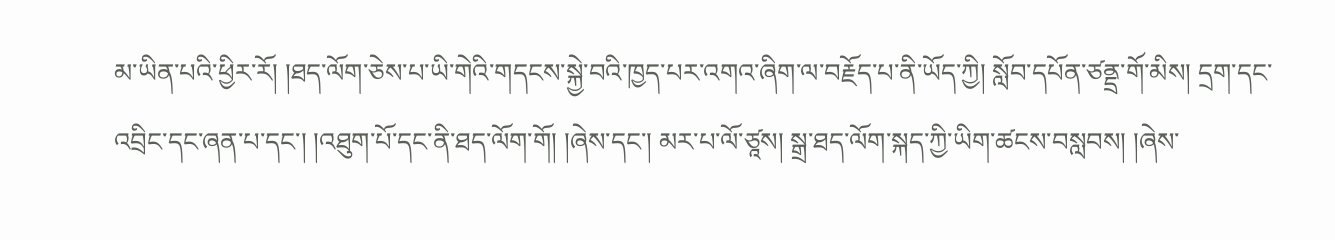མ་ཡིན་པའི་ཕྱིར་རོ། །ཐད་ལོག་ཅེས་པ་ཡི་གེའི་གདངས་སྐྱེ་བའི་ཁྱད་པར་འགའ་ཞིག་ལ་བརྗོད་པ་ནི་ཡོད་ཀྱི། སློབ་དཔོན་ཙནྡྲ་གོ་མིས། དྲག་དང་འབྲིང་དང་ཞན་པ་དང་། །འཐུག་པོ་དང་ནི་ཐད་ལོག་གོ། །ཞེས་དང་། མར་པ་ལོ་ཙཱས། སྒྲ་ཐད་ལོག་སྐད་ཀྱི་ཡིག་ཚངས་བསླབས། །ཞེས་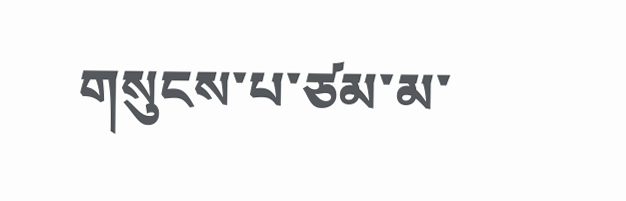གསུངས་པ་ཙམ་མ་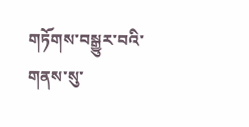གཏོགས་བསྒྱུར་བའི་གནས་སུ་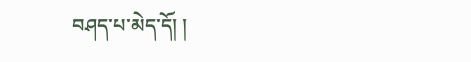བཤད་པ་མེད་དོ། །